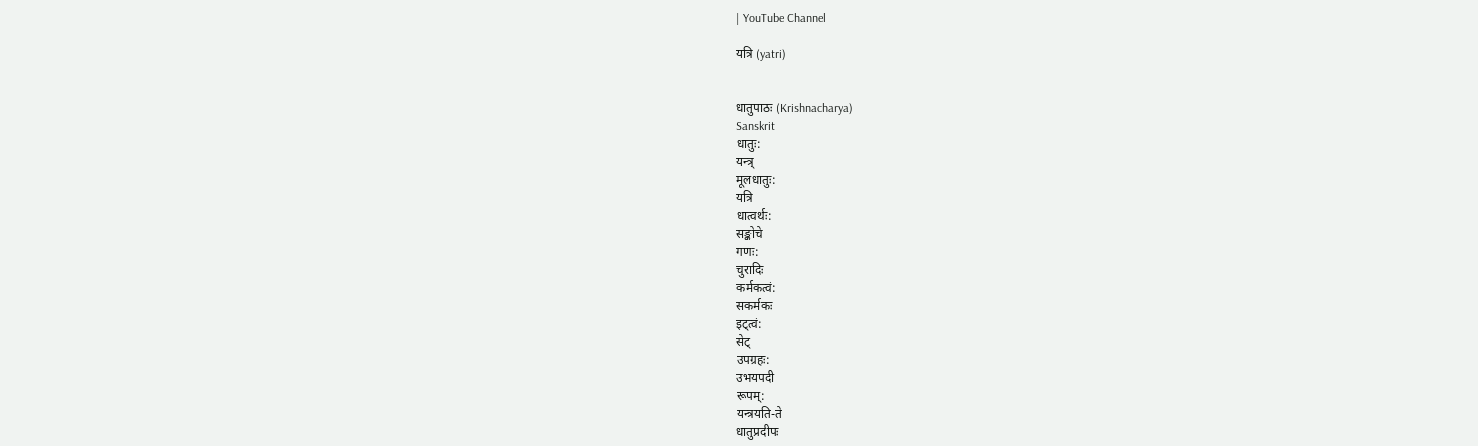| YouTube Channel

यत्रि (yatri)


धातुपाठः (Krishnacharya)
Sanskrit
धातुः:
यन्त्र्
मूलधातुः:
यत्रि
धात्वर्थः:
सङ्कोचे
गणः:
चुरादिः
कर्मकत्वं:
सकर्मकः
इट्त्वं:
सेट्
उपग्रहः:
उभयपदी
रूपम्:
यन्त्रयति-ते
धातुप्रदीपः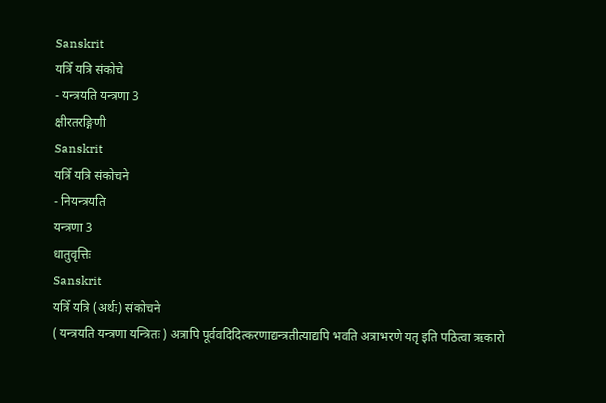Sanskrit
यत्रिँ यत्रि संकोचे
- यन्त्रयति यन्त्रणा 3
क्षीरतरङ्गिणी
Sanskrit
यत्रिँ यत्रि संकोचने
- नियन्त्रयति
यन्त्रणा 3
धातुवृत्तिः
Sanskrit
यत्रिँ यत्रि (अर्थः) संकोचने
( यन्त्रयति यन्त्रणा यन्त्रितः ) अत्रापि पूर्ववदिदित्करणाद्यन्त्रतीत्याद्यपि भवति अत्राभरणे यतृ इति पठित्वा ऋकारो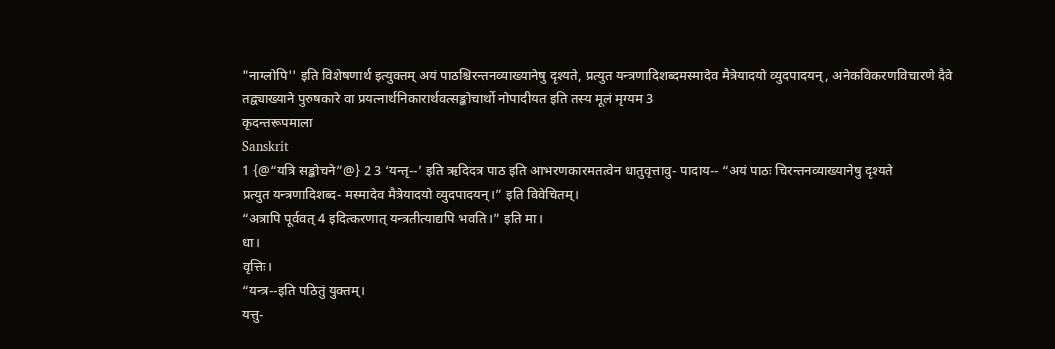"नाग्लोपि'' इति विशेषणार्थ इत्युक्तम् अयं पाठश्चिरन्तनव्याख्यानेषु दृश्यते, प्रत्युत यन्त्रणादिशब्दमस्मादेव मैत्रेयादयो व्युदपादयन्, अनेकविकरणविचारणे दैवे तद्व्याख्याने पुरुषकारे वा प्रयत्नार्थनिकारार्थवत्सङ्कोचार्थो नोपादीयत इति तस्य मूलं मृग्यम 3
कृदन्तरूपमाला
Sanskrit
1 {@“यत्रि सङ्कोचने”@} 2 3 ‘यन्तृ--’ इति ऋदिदत्र पाठ इति आभरणकारमतत्वेन धातुवृत्तावु- पादाय-- “अयं पाठः चिरन्तनव्याख्यानेषु दृश्यते
प्रत्युत यन्त्रणादिशब्द- मस्मादेव मैत्रेयादयो व्युदपादयन्।” इति विवेचितम्।
“अत्रापि पूर्ववत् 4 इदित्करणात् यन्त्रतीत्याद्यपि भवति।” इति मा।
धा।
वृत्तिः।
“यन्त्र--इति पठितुं युक्तम्।
यत्तु-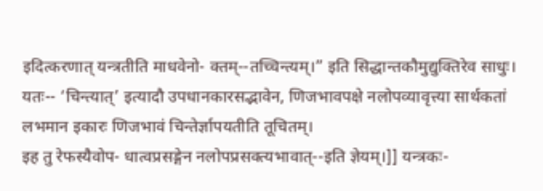इदित्करणात् यन्त्रतीति माधवेनो- क्तम्--तच्चिन्त्यम्।” इति सिद्धान्तकौमुद्युक्तिरेव साधुः।
यतः-- ‘चिन्त्यात्’ इत्यादौ उपधानकारसद्भावेन, णिजभावपक्षे नलोपव्यावृत्त्या सार्थकतां लभमान इकारः णिजभावं चिन्तेर्ज्ञापयतीति तूचितम्।
इह तु रेफस्यैवोप- धात्वप्रसङ्गेन नलोपप्रसक्त्यभावात्--इति ज्ञेयम्।]] यन्त्रकः-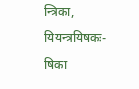न्त्रिका, यियन्त्रयिषकः-षिका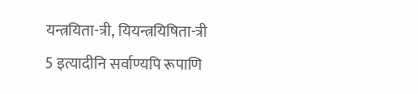यन्त्रयिता-त्री, यियन्त्रयिषिता-त्री
5 इत्यादीनि सर्वाण्यपि रूपाणि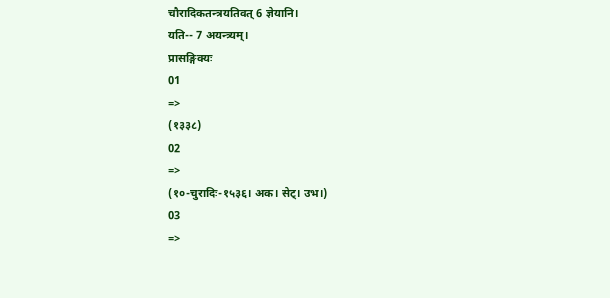चौरादिकतन्त्रयतिवत् 6 ज्ञेयानि।
यति-- 7 अयन्त्र्यम्।
प्रासङ्गिक्यः
01
=>
(१३३८)
02
=>
(१०-चुरादिः-१५३६। अक। सेट्। उभ।)
03
=>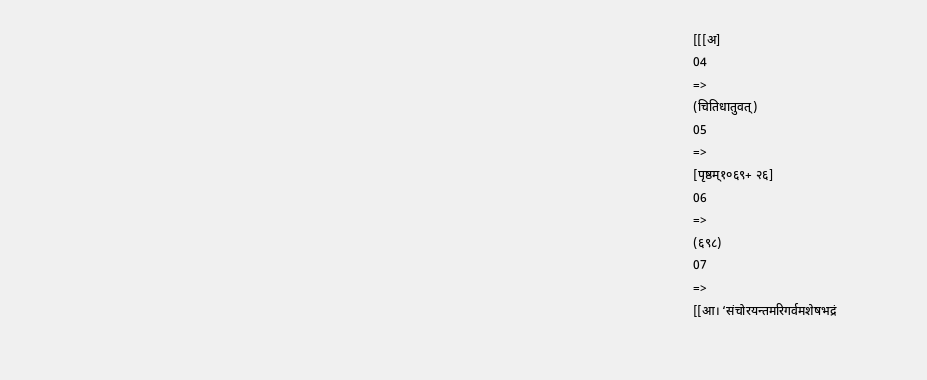[[[अ]
04
=>
(चितिधातुवत्)
05
=>
[पृष्ठम्१०६९+ २६]
06
=>
(६९८)
07
=>
[[आ। ‘संचोरयन्तमरिगर्वमशेषभद्रं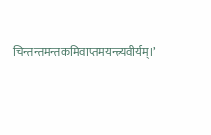चिन्तन्तमन्तकमिवाप्तमयन्त्र्यवीर्यम्।’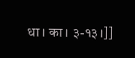धा। का। ३-१३।]]